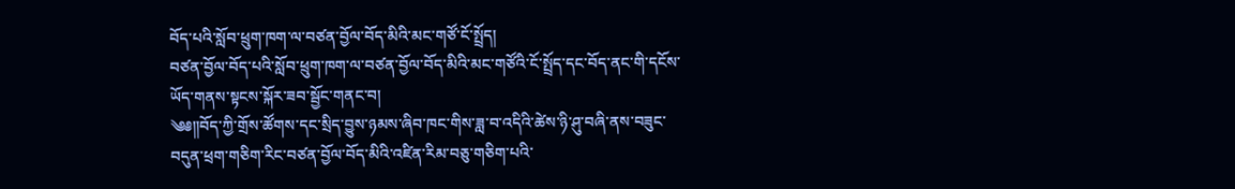བོད་པའི་སློབ་ཕྲུག་ཁག་ལ་བཙན་བྱོལ་བོད་མིའི་མང་གཙོ་ངོ་སྤྲོད།
བཙན་བྱོལ་བོད་པའི་སློབ་ཕྲུག་ཁག་ལ་བཙན་བྱོལ་བོད་མིའི་མང་གཙོའི་ངོ་སྤྲོད་དང་བོད་ནང་གི་དངོས་ཡོད་གནས་སྟངས་སྐོར་ཟབ་སྦྱོང་གནང་བ།
༄༅༎བོད་ཀྱི་གྲོས་ཚོགས་དང་སྲིད་བྱུས་ཉམས་ཞིབ་ཁང་གིས་ཟླ་བ་འདིའི་ཚེས་ཉི་ཤུ་བཞི་ནས་བཟུང་བདུན་ཕྲག་གཅིག་རིང་བཙན་བྱོལ་བོད་མིའི་འཛིན་རིམ་བཅུ་གཅིག་པའི་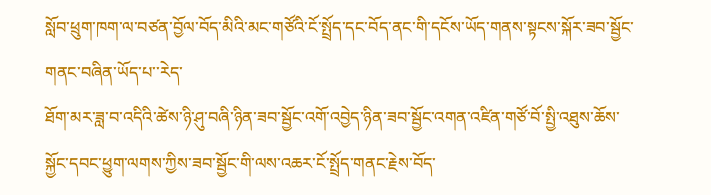སློབ་ཕྲུག་ཁག་ལ་བཙན་བྱོལ་བོད་མིའི་མང་གཙོའི་ངོ་སྤྲོད་དང་བོད་ནང་གི་དངོས་ཡོད་གནས་སྟངས་སྐོར་ཟབ་སྦྱོང་གནང་བཞིན་ཡོད་པ་་རེད་
ཐོག་མར་ཟླ་བ་འདིའི་ཚེས་ཉི་ཤུ་བཞི་ཉིན་ཟབ་སྦྱོང་འགོ་འབྱེད་ཉིན་ཟབ་སྦྱོང་འགན་འཛིན་གཙོ་བོ་སྤྱི་འཐུས་ཆོས་སྐྱོང་དབང་ཕྱུག་ལགས་ཀྱིས་ཟབ་སྦྱོང་གི་ལས་འཆར་ངོ་སྤྲོད་གནང་རྗེས་བོད་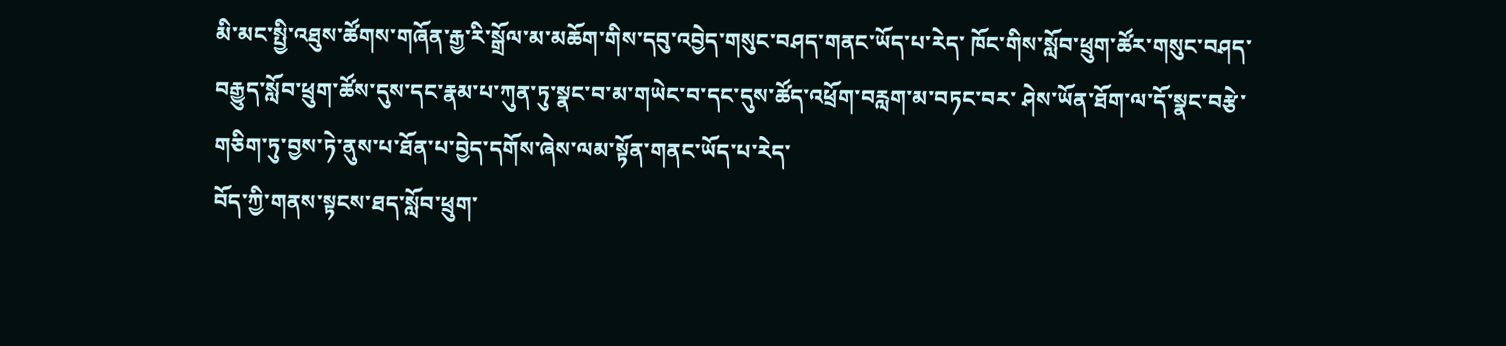མི་མང་སྤྱི་འཐུས་ཚོགས་གཞོན་རྒྱ་རི་སྒྲོལ་མ་མཆོག་གིས་དབུ་འབྱེད་གསུང་བཤད་གནང་ཡོད་པ་རེད་ ཁོང་གིས་སློབ་ཕྲུག་ཚོར་གསུང་བཤད་བརྒྱུད་སློབ་ཕྲུག་ཚོས་དུས་དང་རྣམ་པ་ཀུན་ཏུ་སྣང་བ་མ་གཡེང་བ་དང་དུས་ཚོད་འཕྲོག་བརླག་མ་བཏང་བར་ ཤེས་ཡོན་ཐོག་ལ་དོ་སྣང་བརྩེ་གཅིག་ཏུ་བྱས་ཏེ་ནུས་པ་ཐོན་པ་བྱེད་དགོས་ཞེས་ལམ་སྟོན་གནང་ཡོད་པ་རེད་
བོད་ཀྱི་གནས་སྟངས་ཐད་སློབ་ཕྲུག་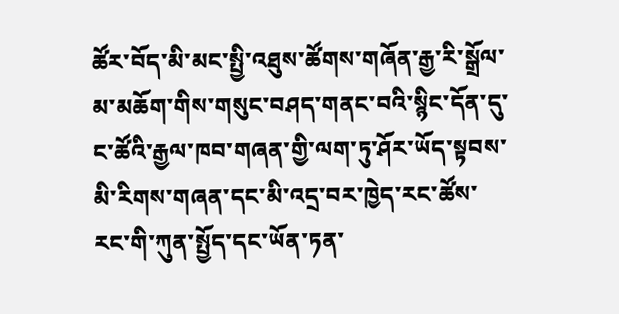ཚོར་བོད་མི་མང་སྤྱི་འཐུས་ཚོགས་གཞོན་རྒྱ་རི་སྒྲོལ་མ་མཆོག་གིས་གསུང་བཤད་གནང་བའི་སྙིང་དོན་དུ་ ང་ཚོའི་རྒྱལ་ཁབ་གཞན་གྱི་ལག་ཏུ་ཤོར་ཡོད་སྟབས་མི་རིགས་གཞན་དང་མི་འདྲ་བར་ཁྱེད་རང་ཚོས་རང་གི་ཀུན་སྤྱོད་དང་ཡོན་ཏན་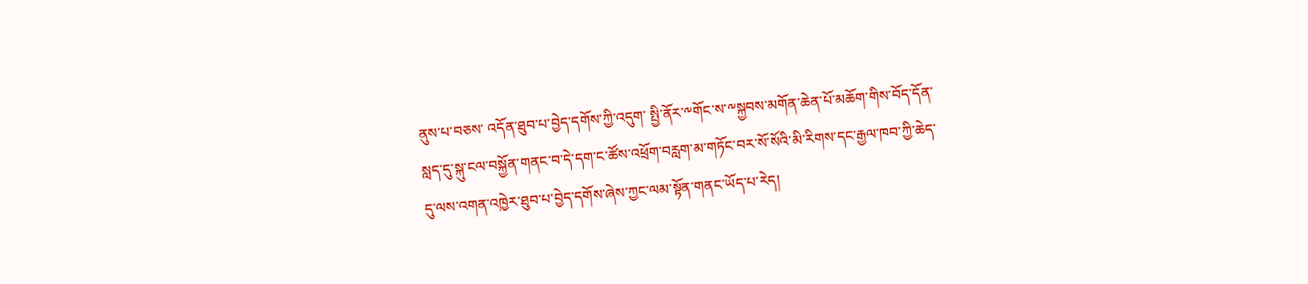ནུས་པ་བཅས་ འདོན་ཐུབ་པ་བྱེད་དགོས་ཀྱི་འདུག་ སྤྱི་ནོར་༸གོང་ས་༸སྐྱབས་མགོན་ཆེན་པོ་མཆོག་གིས་བོད་དོན་སླད་དུ་སྐུ་ངལ་བསྐྱོན་གནང་བ་དེ་དག་ང་ཚོས་འཕྲོག་བརླག་མ་གཏོང་བར་སོ་སོའི་མི་རིགས་དང་རྒྱལ་ཁབ་ཀྱི་ཆེད་དུ་ལས་འགན་འཁྱེར་ཐུབ་པ་བྱེད་དགོས་ཞེས་ཀྱང་ལམ་སྟོན་གནང་ཡོད་པ་རེད།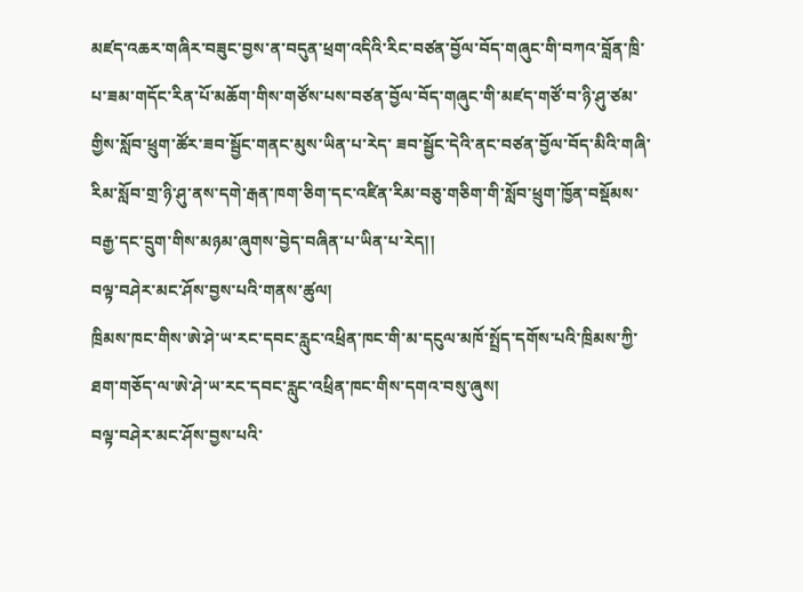མཛད་འཆར་གཞིར་བཟུང་བྱས་ན་བདུན་ཕྲག་འདིའི་རིང་བཙན་བྱོལ་བོད་གཞུང་གི་བཀའ་བློན་ཁྲི་པ་ཟམ་གདོང་རིན་པོ་མཆོག་གིས་གཙོས་པས་བཙན་བྱོལ་བོད་གཞུང་གི་མཛད་གཙོ་བ་ཉི་ཤུ་ཙམ་གྱིས་སློབ་ཕྲུག་ཚོར་ཟབ་སྦྱོང་གནང་མུས་ཡིན་པ་རེད་ ཟབ་སྦྱོང་དེའི་ནང་བཙན་བྱོལ་བོད་མིའི་གཞི་རིམ་སློབ་གྲ་ཉི་ཤུ་ནས་དགེ་རྒན་ཁག་ཅིག་དང་འཛིན་རིམ་བཅུ་གཅིག་གི་སློབ་ཕྲུག་ཁྱོན་བསྡོམས་བརྒྱ་དང་དྲུག་གིས་མཉམ་ཞུགས་བྱེད་བཞིན་པ་ཡིན་པ་རེད།།
བལྟ་བཤེར་མང་ཤོས་བྱས་པའི་གནས་ཚུལ།
ཁྲིམས་ཁང་གིས་ཨེ་ཤེ་ཡ་རང་དབང་རླུང་འཕྲིན་ཁང་གི་མ་དངུལ་མཁོ་སྤྲོད་དགོས་པའི་ཁྲིམས་ཀྱི་ཐག་གཅོད་ལ་ཨེ་ཤེ་ཡ་རང་དབང་རླུང་འཕྲིན་ཁང་གིས་དགའ་བསུ་ཞུས།
བལྟ་བཤེར་མང་ཤོས་བྱས་པའི་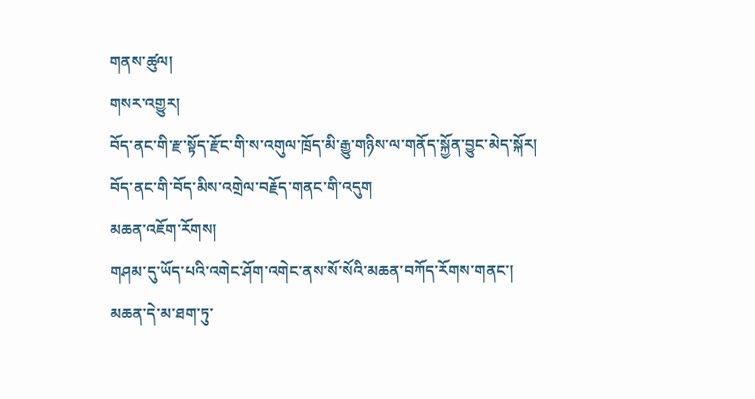གནས་ཚུལ།
གསར་འགྱུར།
བོད་ནང་གི་རྫ་སྟོད་རྫོང་གི་ས་འགུལ་ཁྲོད་མི་རྒྱུ་གཉིས་ལ་གནོད་སྐྱོན་བྱུང་མེད་སྐོར། བོད་ནང་གི་བོད་མིས་འགྲེལ་བརྗོད་གནང་གི་འདུག
མཆན་འཇོག་རོགས།
གཤམ་དུ་ཡོད་པའི་འགེང་ཤོག་འགེང་ནས་སོ་སོའི་མཆན་བཀོད་རོགས་གནང་། མཆན་དེ་མ་ཐག་ཏུ་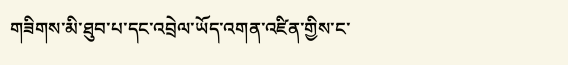གཟིགས་མི་ཐུབ་པ་དང་འབྲེལ་ཡོད་འགན་འཛིན་གྱིས་ང་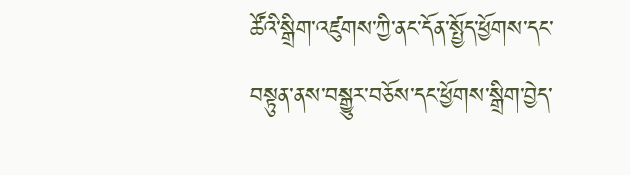ཚོའི་སྒྲིག་འཛུགས་ཀྱི་ནང་དོན་སྤྱོད་ཕྱོགས་དང་བསྟུན་ནས་བསྒྱུར་བཅོས་དང་ཕྱོགས་སྒྲིག་བྱེད་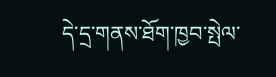དེ་དྲ་གནས་ཐོག་ཁྱབ་སྤེལ་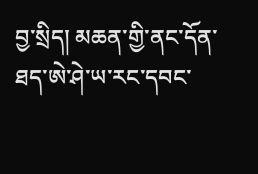བྱ་སྲིད། མཆན་གྱི་ནང་དོན་ཐད་ཨེ་ཤེ་ཡ་རང་དབང་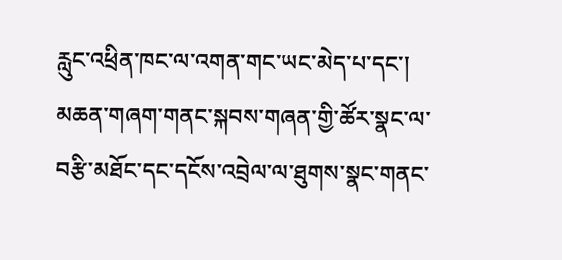རླུང་འཕྲིན་ཁང་ལ་འགན་གང་ཡང་མེད་པ་དང་། མཆན་གཞག་གནང་སྐབས་གཞན་གྱི་ཚོར་སྣང་ལ་བརྩི་མཐོང་དང་དངོས་འབྲེལ་ལ་ཐུགས་སྣང་གནང་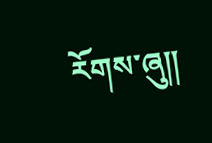རོགས་ཞུ༎